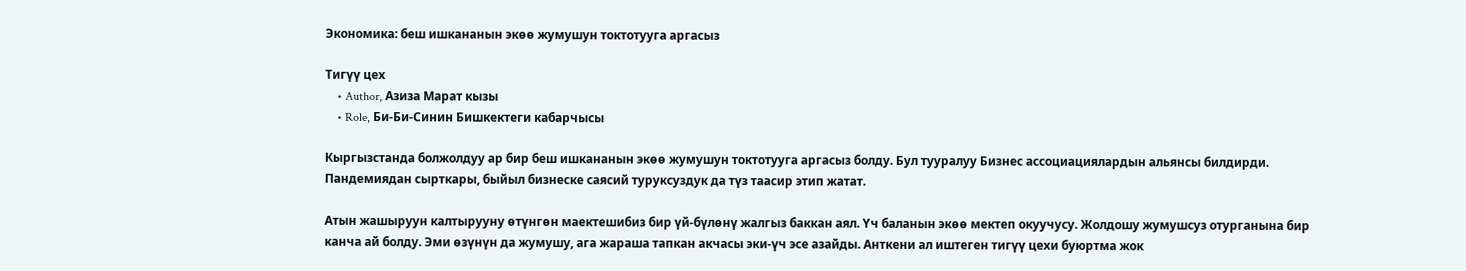Экономика: беш ишкананын экөө жумушун токтотууга аргасыз

Тигүү цех
    • Author, Азиза Марат кызы
    • Role, Би-Би-Синин Бишкектеги кабарчысы

Кыргызстанда болжолдуу ар бир беш ишкананын экөө жумушун токтотууга аргасыз болду. Бул тууралуу Бизнес ассоциациялардын альянсы билдирди. Пандемиядан сырткары, быйыл бизнеске саясий туруксуздук да түз таасир этип жатат.

Атын жашыруун калтырууну өтүнгөн маектешибиз бир үй-бүлөнү жалгыз баккан аял. Үч баланын экөө мектеп окуучусу. Жолдошу жумушсуз отурганына бир канча ай болду. Эми өзүнүн да жумушу, ага жараша тапкан акчасы эки-үч эсе азайды. Анткени ал иштеген тигүү цехи буюртма жок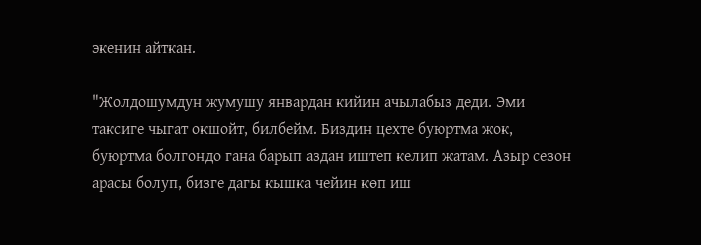экенин айткан.

"Жолдошумдун жумушу январдан кийин ачылабыз деди. Эми таксиге чыгат окшойт, билбейм. Биздин цехте буюртма жок, буюртма болгондо гана барып аздан иштеп келип жатам. Азыр сезон арасы болуп, бизге дагы кышка чейин көп иш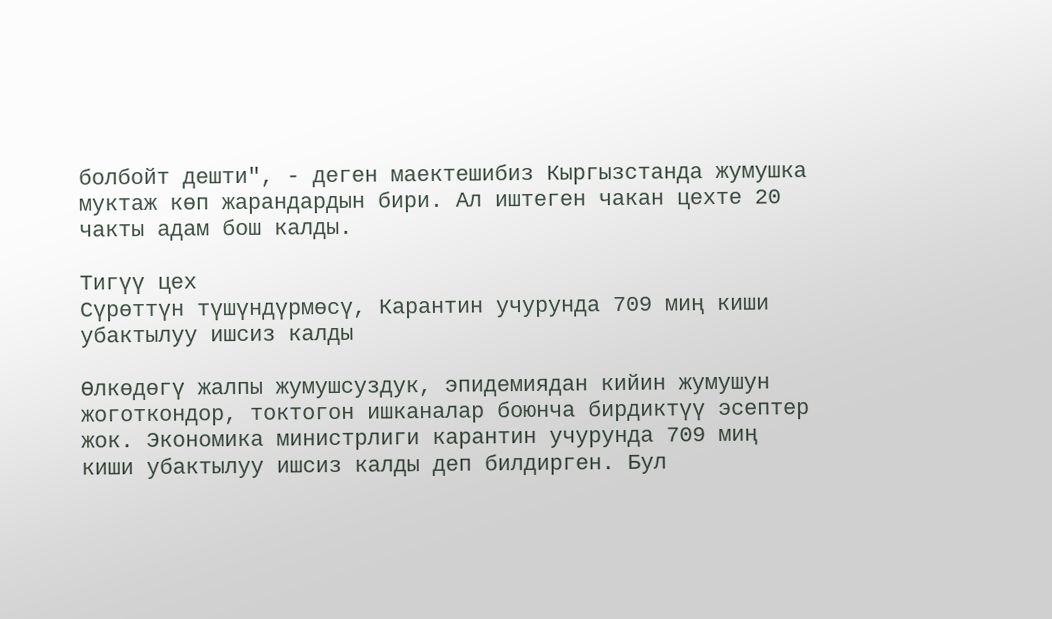болбойт дешти", - деген маектешибиз Кыргызстанда жумушка муктаж көп жарандардын бири. Ал иштеген чакан цехте 20 чакты адам бош калды.

Тигүү цех
Сүрөттүн түшүндүрмөсү, Карантин учурунда 709 миң киши убактылуу ишсиз калды

Өлкөдөгү жалпы жумушсуздук, эпидемиядан кийин жумушун жоготкондор, токтогон ишканалар боюнча бирдиктүү эсептер жок. Экономика министрлиги карантин учурунда 709 миң киши убактылуу ишсиз калды деп билдирген. Бул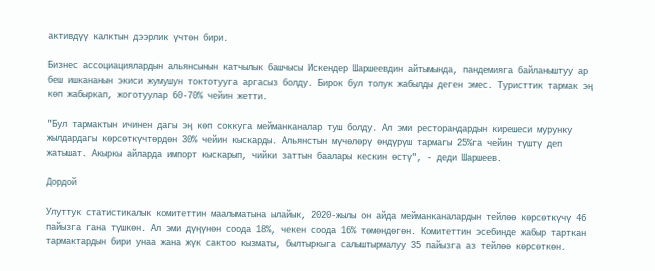активдүү калктын дээрлик үчтөн бири.

Бизнес ассоциациялардын альянсынын катчылык башчысы Искендер Шаршеевдин айтымында, пандемияга байланыштуу ар беш ишкананын экиси жумушун токтотууга аргасыз болду. Бирок бул толук жабылды деген эмес. Туристтик тармак эң көп жабыркап, жоготуулар 60-70% чейин жетти.

"Бул тармактын ичинен дагы эң көп соккуга мейманканалар туш болду. Ал эми ресторандардын кирешеси мурунку жылдардагы көрсөткүчтөрдөн 30% чейин кыскарды. Альянстын мүчөлөрү өндүрүш тармагы 25%га чейин түштү деп жатышат. Акыркы айларда импорт кыскарып, чийки заттын баалары кескин өстү", - деди Шаршеев.

Дордой

Улуттук статистикалык комитеттин маалыматына ылайык, 2020-жылы он айда мейманканалардын тейлөө көрсөткүчү 46 пайызга гана түшкөн. Ал эми дүңүнөн соода 18%, чекен соода 16% төмөндөгөн. Комитеттин эсебинде жабыр тарткан тармактардын бири унаа жана жүк сактоо кызматы, былтыркыга салыштырмалуу 35 пайызга аз тейлөө көрсөткөн.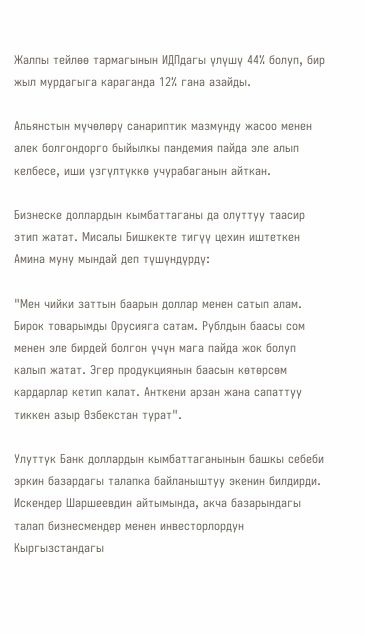Жалпы тейлөө тармагынын ИДПдагы үлүшү 44% болуп, бир жыл мурдагыга караганда 12% гана азайды.

Альянстын мүчөлөрү санариптик мазмунду жасоо менен алек болгондорго быйылкы пандемия пайда эле алып келбесе, иши үзгүлтүккө учурабаганын айткан.

Бизнеске доллардын кымбаттаганы да олуттуу таасир этип жатат. Мисалы Бишкекте тигүү цехин иштеткен Амина муну мындай деп түшүндүрдү:

"Мен чийки заттын баарын доллар менен сатып алам. Бирок товарымды Орусияга сатам. Рублдын баасы сом менен эле бирдей болгон үчүн мага пайда жок болуп калып жатат. Эгер продукциянын баасын көтөрсөм кардарлар кетип калат. Анткени арзан жана сапаттуу тиккен азыр Өзбекстан турат".

Улуттук Банк доллардын кымбаттаганынын башкы себеби эркин базардагы талапка байланыштуу экенин билдирди. Искендер Шаршеевдин айтымында, акча базарындагы талап бизнесмендер менен инвесторлордун Кыргызстандагы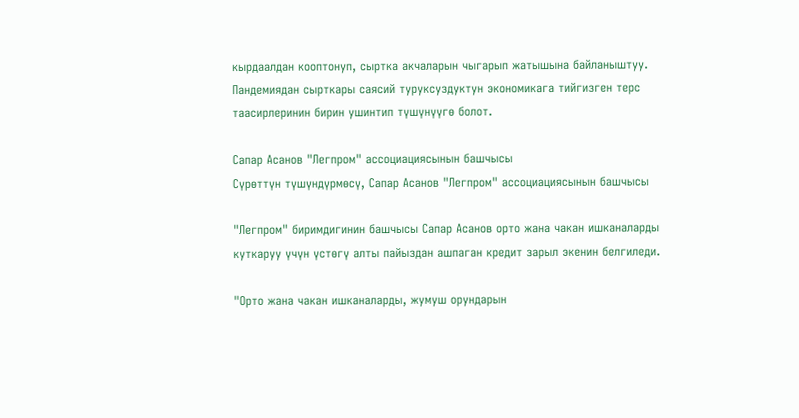кырдаалдан кооптонуп, сыртка акчаларын чыгарып жатышына байланыштуу. Пандемиядан сырткары саясий туруксуздуктун экономикага тийгизген терс таасирлеринин бирин ушинтип түшүнүүгө болот.

Сапар Асанов "Легпром" ассоциациясынын башчысы
Сүрөттүн түшүндүрмөсү, Сапар Асанов "Легпром" ассоциациясынын башчысы

"Легпром" биримдигинин башчысы Сапар Асанов орто жана чакан ишканаларды куткаруу үчүн үстөгү алты пайыздан ашпаган кредит зарыл экенин белгиледи.

"Орто жана чакан ишканаларды, жумуш орундарын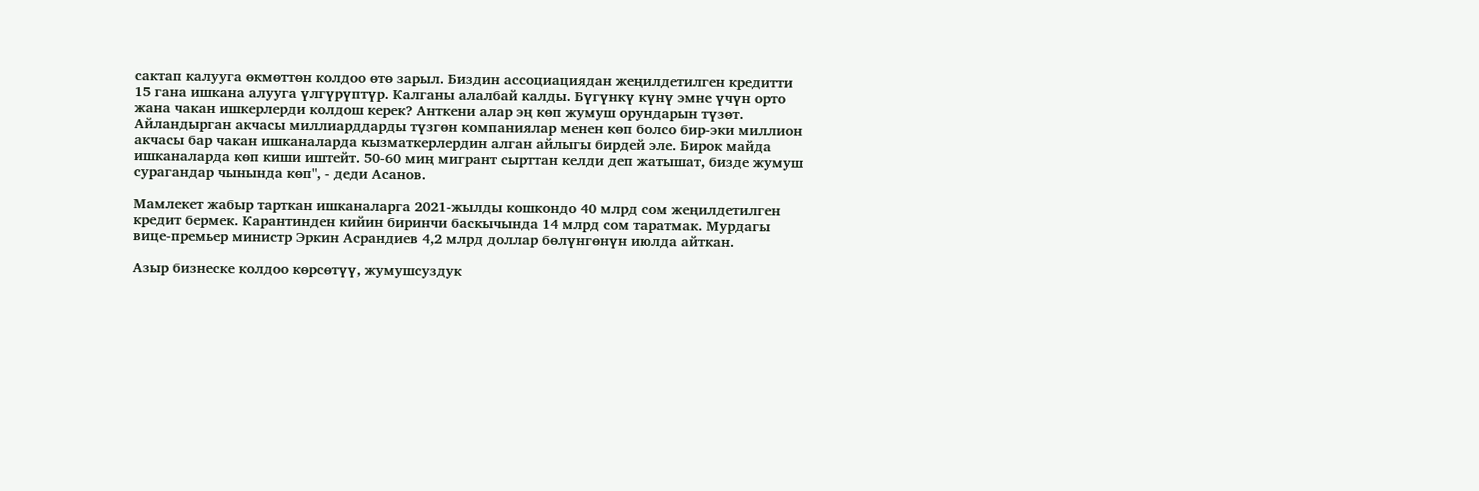сактап калууга өкмөттөн колдоо өтө зарыл. Биздин ассоциациядан жеңилдетилген кредитти 15 гана ишкана алууга үлгүрүптүр. Калганы алалбай калды. Бүгүнкү күнү эмне үчүн орто жана чакан ишкерлерди колдош керек? Анткени алар эң көп жумуш орундарын түзөт. Айландырган акчасы миллиарддарды түзгөн компаниялар менен көп болсо бир-эки миллион акчасы бар чакан ишканаларда кызматкерлердин алган айлыгы бирдей эле. Бирок майда ишканаларда көп киши иштейт. 50-60 миң мигрант сырттан келди деп жатышат, бизде жумуш сурагандар чынында көп", - деди Асанов.

Мамлекет жабыр тарткан ишканаларга 2021-жылды кошкондо 40 млрд сом жеңилдетилген кредит бермек. Карантинден кийин биринчи баскычында 14 млрд сом таратмак. Мурдагы вице-премьер министр Эркин Асрандиев 4,2 млрд доллар бөлүнгөнүн июлда айткан.

Азыр бизнеске колдоо көрсөтүү, жумушсуздук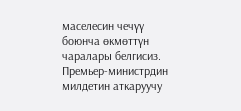маселесин чечүү боюнча өкмөттүн чаралары белгисиз. Премьер-министрдин милдетин аткаруучу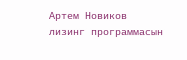Артем Новиков лизинг программасын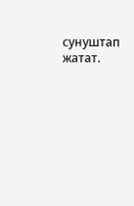сунуштап жатат.